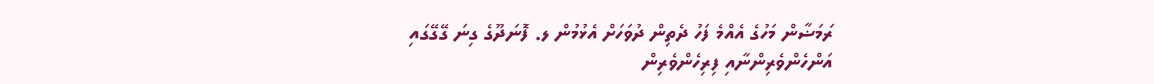ރަމަޟާން މަހުގެ އެއްމެ ފަހު ދެތިން ދުވަހަށް އެޅުމުން ލ. ފޮނަދޫގެ ގިނަ ގޭގޭގައި އަންހެންވެރިންނާއި ފިރިހެންވެރިން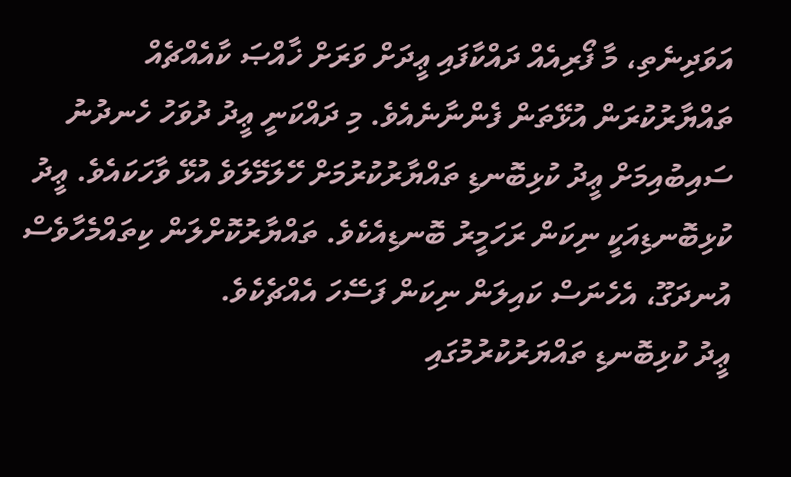އަވަދިނެތި، މާ ފޯރިއެއް ދައްކާފައި ޢީދަށް ވަރަށް ޚާއްޞަ ކާއެއްޗެއް ތައްޔާރުކުރަން އުޅޭތަން ފެންނާނެއެވެ. މި ދައްކަނީ ޢީދު ދުވަހު ހެނދުނު ސައިބުއިމަށް ޢީދު ކުޅިބޮނޑި ތައްޔާރުކުރުމަށް ހޭލަމޭލަވެ އުޅޭ ވާހަކައެވެ. ޢީދު ކުޅިބޮނޑިއަކީ ނިކަން ރަހަމީރު ބޮނޑިއެކެވެ. ތައްޔާރުކޮށްލަން ކިތައްމެހާވެސް އުނދަގޫ، އެހެނަސް ކައިލަން ނިކަން ފަސޭހަ އެއްޗެކެވެ.
ޢީދު ކުޅިބޮނޑި ތައްޔަރުކުރުމުގައި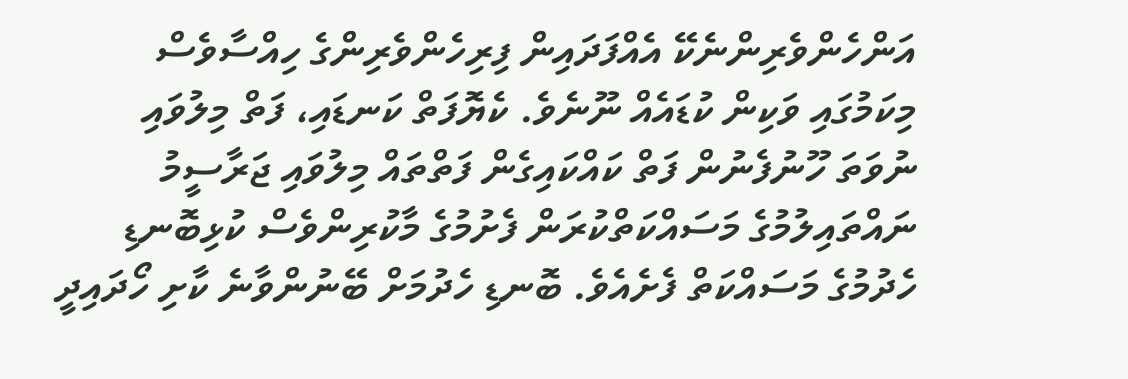އަންހެންވެރިންނެކޭ އެއްފަދައިން ފިރިހެންވެރިންގެ ހިއްސާވެސް މިކަމުގައި ވަކިން ކުޑައެއް ނޫނެވެ. ކެޔޮފަތް ކަނޑައި، ފަތް މިލުވައި ނުވަތަ ހޫނުފެނުން ފަތް ކައްކައިގެން ފަތްތައް މިލުވައި ޖަރާސީމު ނައްތައިލުމުގެ މަސައްކަތްކުރަން ފެށުމުގެ މާކުރިންވެސް ކުޅިބޮނޑި ހެދުމުގެ މަސައްކަތް ފެށެއެވެ. ބޮނޑި ހެދުމަށް ބޭނުންވާނެ ކާށި ހޯދައިދީ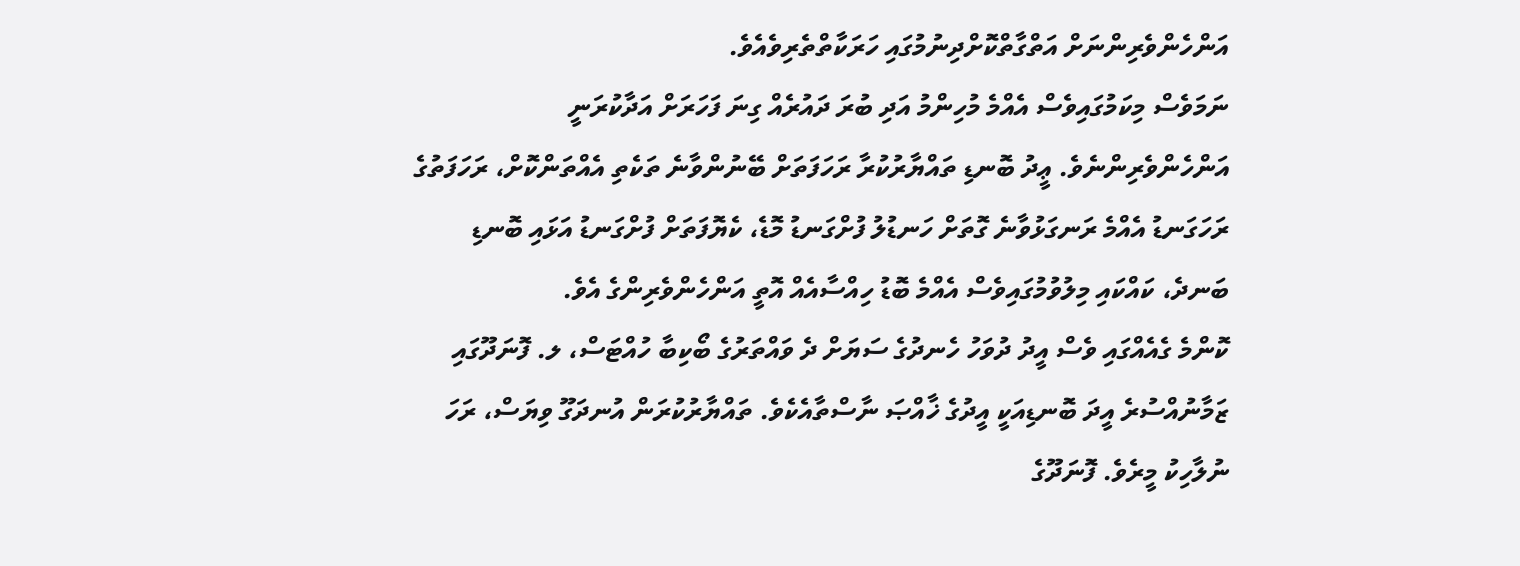އަންހެންވެރިންނަށް އަތްގާތްކޮށްދިނުމުގައި ހަރަކާތްތެރިވެއެވެ.
ނަމަވެސް މިކަމުގައިވެސް އެއްމެ މުހިންމު އަދި ބުރަ ދައުރެއް ގިނަ ފަހަރަށް އަދާކުރަނީ އަންހެންވެރިންނެވެ. ޢީދު ބޮނޑި ތައްޔާރުކުރާ ރަހަފަތަށް ބޭނުންވާނެ ތަކެތި އެއްތަންކޮށް، ރަހަފަތުގެ ރަހަގަނޑު އެއްމެ ރަނގަޅުވާނެ ގޮތަށް ހަނޑުލު ފުށްގަނޑު މޮޑެ، ކެޔޮފަތަށް ފުށްގަނޑު އަޅައި ބޮނޑި ބަނދެ، ކައްކައި މިލުވުމުގައިވެސް އެއްމެ ބޮޑު ހިއްސާއެއް އޮތީ އަންހެންވެރިންގެ އެވެ.
ކޮންމެ ގެއެއްގައި ވެސް އީދު ދުވަހު ހެނދުގެ ސަޔަށް ދެ ވައްތަރުގެ ބޯކިބާ ހުއްޓަސް، ލ. ފޮނަދޫގައި ޒަމާނުއްސުރެ އީދަ ބޮނޑިއަކީ އީދުގެ ޚާއްޞަ ނާސްތާއެކެވެ. ތައްޔާރުކުރަން އުނދަގޫ ވިޔަސް، ރަހަ ނުލާހިކު މީރެވެ. ފޮނަދޫގެ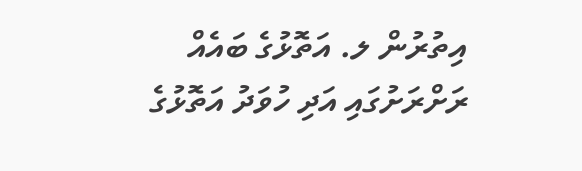އިތުރުން ލ. އަތޮޅުގެ ބައެއް ރަށްރަށުގައި އަދި ހުވަދު އަތޮޅުގެ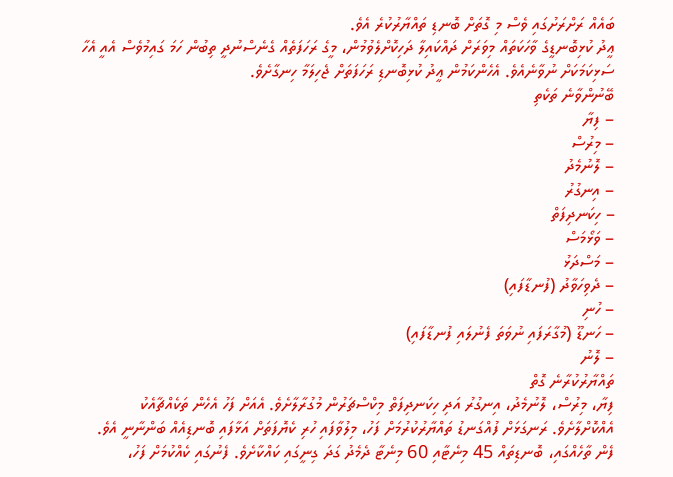ބައެއް ރަށްރަށުގައި ވެސް މި ގޮތަށް ބޮނޑި ތައްޔާރުކުރެ އެވެ.
ޢީދު ކުޅިބޮނޑީގެ ވާހަކަތައް މިވަރަށް ދައްކައިލާ ދަހިކޮށްލެވުމުން، މީގެ ރަހަފަތެއް ގެނެސްނުދީ ތިބުން ހަމަ ގައިމުވެސް އެއީ އެހާ ސަޅިކަމަކަށް ނުވާނެއެވެ. އެހެންކަމުން ޢީދު ކުޅިބޮނޑި ރަހަފަތަށް ޖެހިލަމާ ހިނގާށެވެ.
ބޭނުންވާނެ ތަކެތި
– ފިޔާ
– މިރުސް
– ލޮނުމެދު
– އިނގުރު
– ހިކަނދިފަތް
– ވަޅޯމަސް
– މަސްދަޅު
– ދެވިހަވާދު (ފުނޑާފައި)
– ހުނި
– ހަނޑޫ (މުގާރަފައި ނުވަތަ ފެނުލައި ފުނޑާފައި)
– ލޮނު
ތައްޔާރުކުރާނެ ގޮތް
ފިޔާ، މިރުސް، ލޮނުމެދު، އިނގުރު އަދި ހިކަނދިފަތް މިކްސްޗަރުން މުގުރާލާށެވެ. އެއަށް ފަހު އެހެން ތަކެއްޗާއެކު އެއްކޮށްލާށެވެ. ރަނގަޅަށް ފުއްގަނޑު ތައްޔާރުކުރުމަށް ފަހު، މިލުވާފައި ހުރި ކެޔޮފަތަށް އަޅާފައި ބޮނޑިއެއް ބަންނާނީ އެވެ. ފެން ތާހެއްގައި، ބޮނޑިތައް 45 މިނެޓާއި 60 މިނެޓާ ދެމެދު ގަދަ ގިނީގައި ކައްކާށެވެ. ފެނުގައި ކެއްކުމަށް ފަހު،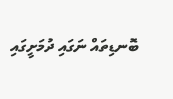ބޮނޑިތައް ނަގައި ދުމަށީގައި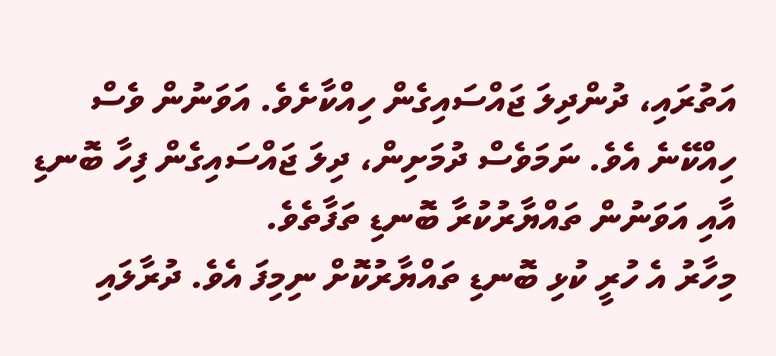އަތުރައި، ދުންދިލަ ޖައްސައިގެން ހިއްކާށެވެ. އަވަނުން ވެސް ހިއްކޭނެ އެވެ. ނަމަވެސް ދުމަށިން، ދިލަ ޖައްސައިގެން ފިހާ ބޮނޑި އާއި އަވަނުން ތައްޔާރުކުރާ ބޮނޑި ތަފާތެވެ.
މިހާރު އެ ހުރީ ކުޅި ބޮނޑި ތައްޔާރުކޮށް ނިމިފަ އެވެ. ދުރާލައި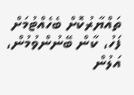ތައްޔާރުކޮށް ބެހެއްޓުމަށް ފަހު، ކާން ބޭނުންވުމުން، އަލުން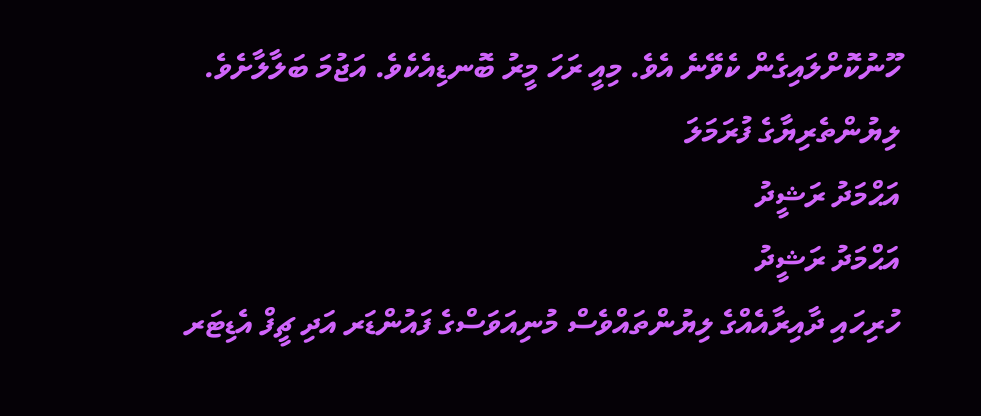ހޫނުކޮށްލައިގެން ކެވޭނެ އެވެ. މިއީ ރަހަ މީރު ބޮނޑިއެކެވެ. އަޖުމަ ބަލާލާށެވެ.
ލިޔުންތެރިޔާގެ ފުރަމަލަ
އަޙްމަދު ރަޝީދު
އަޙްމަދު ރަޝީދު
ހުރިހައި ދާއިރާއެއްގެ ލިޔުންތައްވެސް މުނިއަވަސްގެ ފައުންޑަރ އަދި ޗީފް އެޑިޓަރ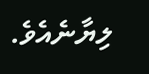ލިޔާނެއެވެ.